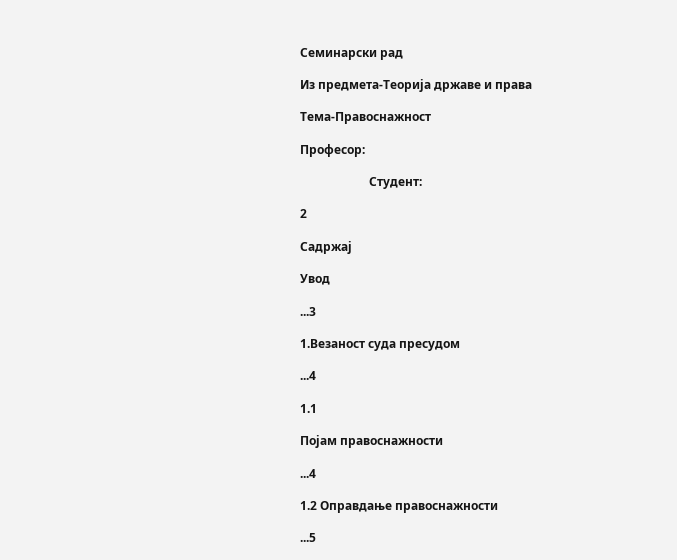Семинарски рад

Из предмета-Теорија државе и права

Тема-Правоснажност

Професор:

                       Студент:

2

Садржај

Увод

...3

1.Везаност суда пресудом

...4

1.1

Појам правоснажности

...4

1.2 Оправдање правоснажности

...5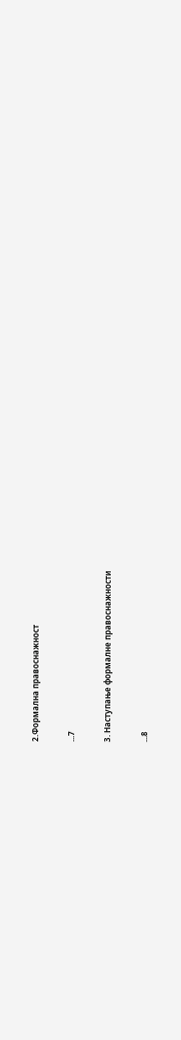2.Формална правоснажност

...7

3. Наступање формалне правоснажности

...8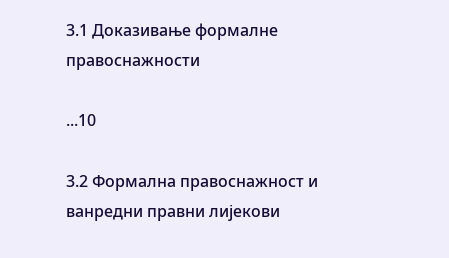3.1 Доказивање формалне правоснажности

...10

3.2 Формална правоснажност и ванредни правни лијекови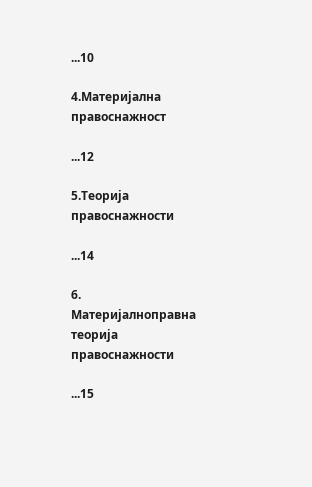...10

4.Материјална правоснажност

...12

5.Теорија правоснажности

...14

6. Материјалноправна теорија правоснажности

...15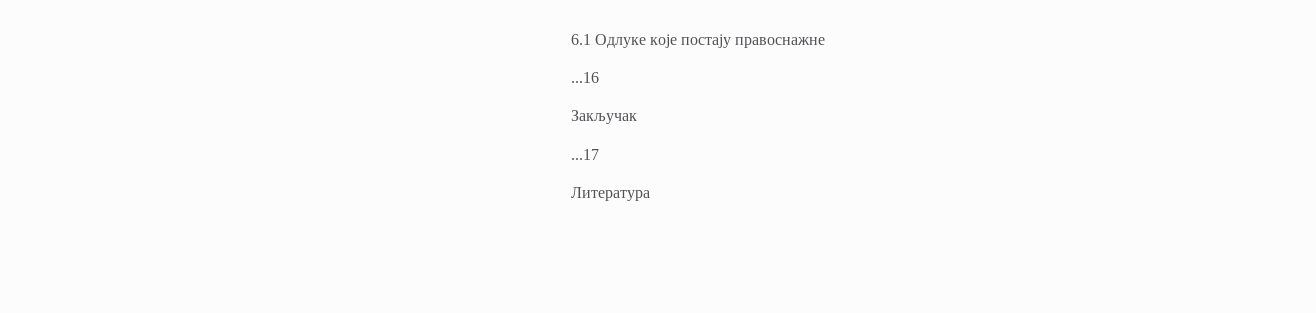6.1 Одлуке које постају правоснажне

...16

Закључак

...17

Литература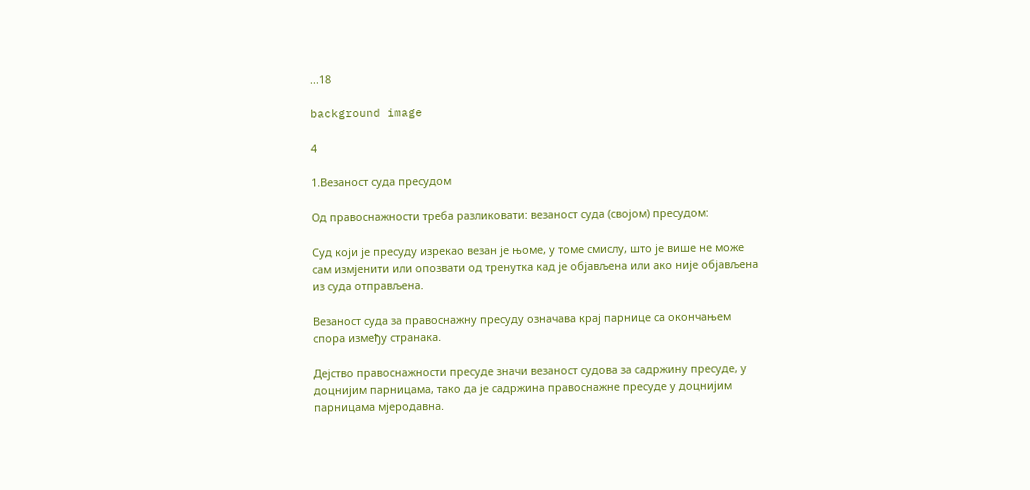...18

background image

4

1.Везаност суда пресудом

Од правоснажности треба разликовати: везаност суда (својом) пресудом:

Суд који је пресуду изрекао везан је њоме, у томе смислу, што је више не може
сам измјенити или опозвати од тренутка кад је објављена или ако није објављена
из суда отправљена.

Везаност суда за правоснажну пресуду означава крај парнице са окончањем
спора између странака.

Дејство правоснажности пресуде значи везаност судова за садржину пресуде, у
доцнијим парницама, тако да је садржина правоснажне пресуде у доцнијим
парницама мјеродавна.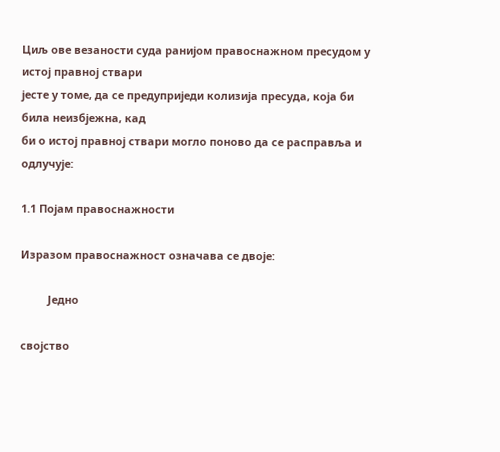Циљ ове везаности суда ранијом правоснажном пресудом у истој правној ствари
јесте у томе, да се предуприједи колизија пресуда, која би била неизбјежна, кад
би о истој правној ствари могло поново да се расправља и одлучује:

1.1 Појам правоснажности

Изразом правоснажност означава се двоје:

         Једно

својство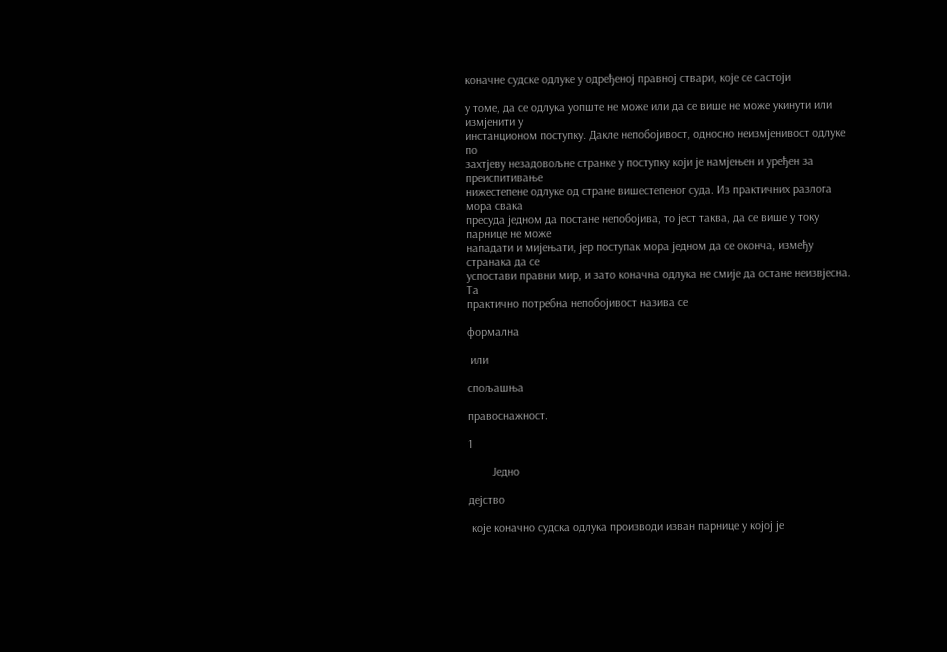коначне судске одлуке у одређеној правној ствари, које се састоји

у томе, да се одлука уопште не може или да се више не може укинути или измјенити у
инстанционом поступку. Дакле непобојивост, односно неизмјенивост одлуке по
захтјеву незадовољне странке у поступку који је намјењен и уређен за преиспитивање
нижестепене одлуке од стране вишестепеног суда. Из практичних разлога мора свака
пресуда једном да постане непобојива, то јест таква, да се више у току парнице не може
нападати и мијењати, јер поступак мора једном да се оконча, између странака да се
успостави правни мир, и зато коначна одлука не смије да остане неизвјесна.  Та
практично потребна непобојивост назива се

формална

 или

спољашња

правоснажност.

1

        Једно

дејство

 које коначно судска одлука производи изван парнице у којој је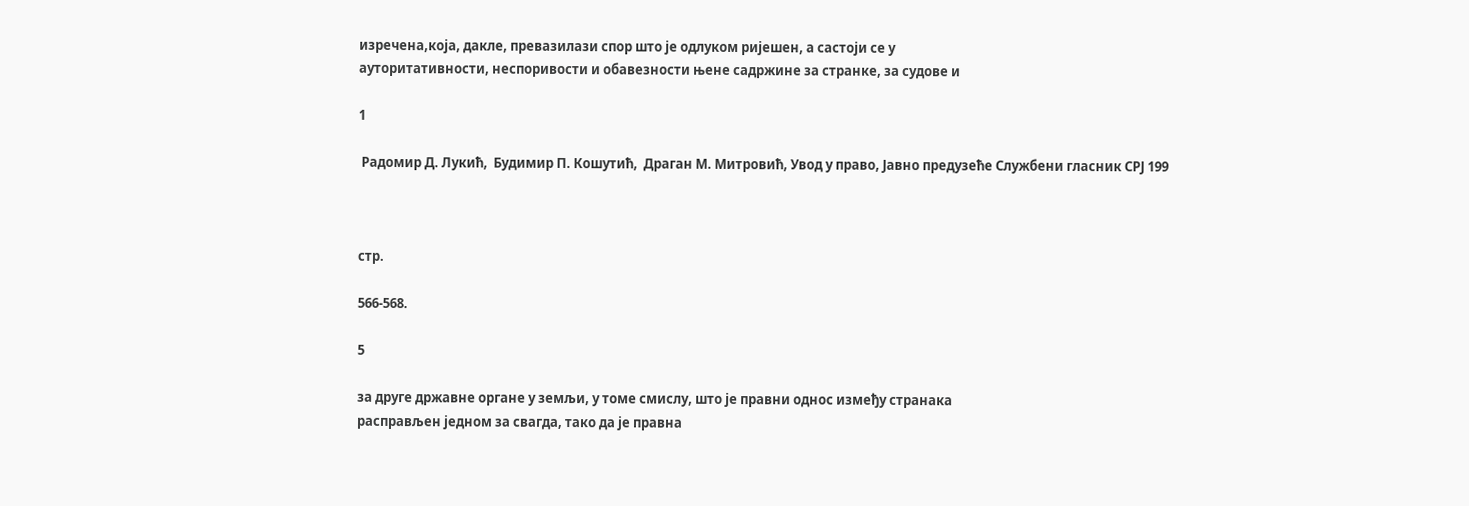изречена,која, дакле, превазилази спор што је одлуком ријешен, а састоји се у
ауторитативности, неспоривости и обавезности њене садржине за странке, за судове и

1

 Радомир Д. Лукић,  Будимир П. Кошутић,  Драган М. Митровић, Увод у право, Јавно предузеће Службени гласник СРЈ 199



стр.

566-568.

5

за друге државне органе у земљи, у томе смислу, што је правни однос између странака
расправљен једном за свагда, тако да је правна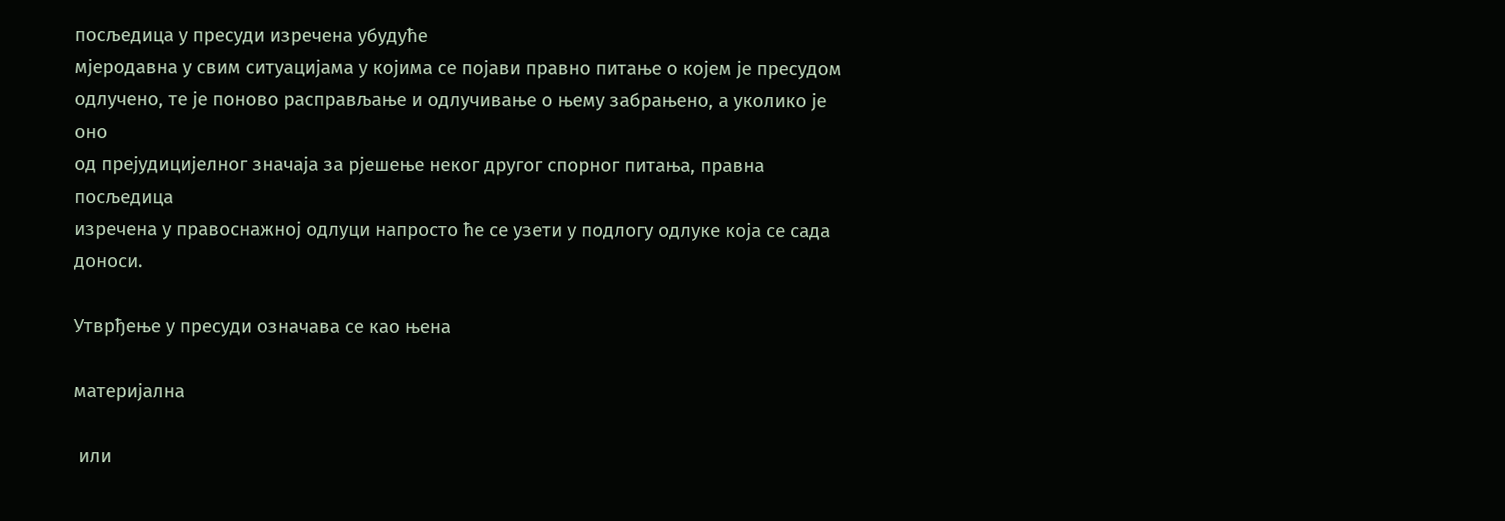посљедица у пресуди изречена убудуће
мјеродавна у свим ситуацијама у којима се појави правно питање о којем је пресудом
одлучено, те је поново расправљање и одлучивање о њему забрањено, а уколико је оно
од прејудицијелног значаја за рјешење неког другог спорног питања, правна посљедица
изречена у правоснажној одлуци напросто ће се узети у подлогу одлуке која се сада
доноси.

Утврђење у пресуди означава се као њена

материјална

 или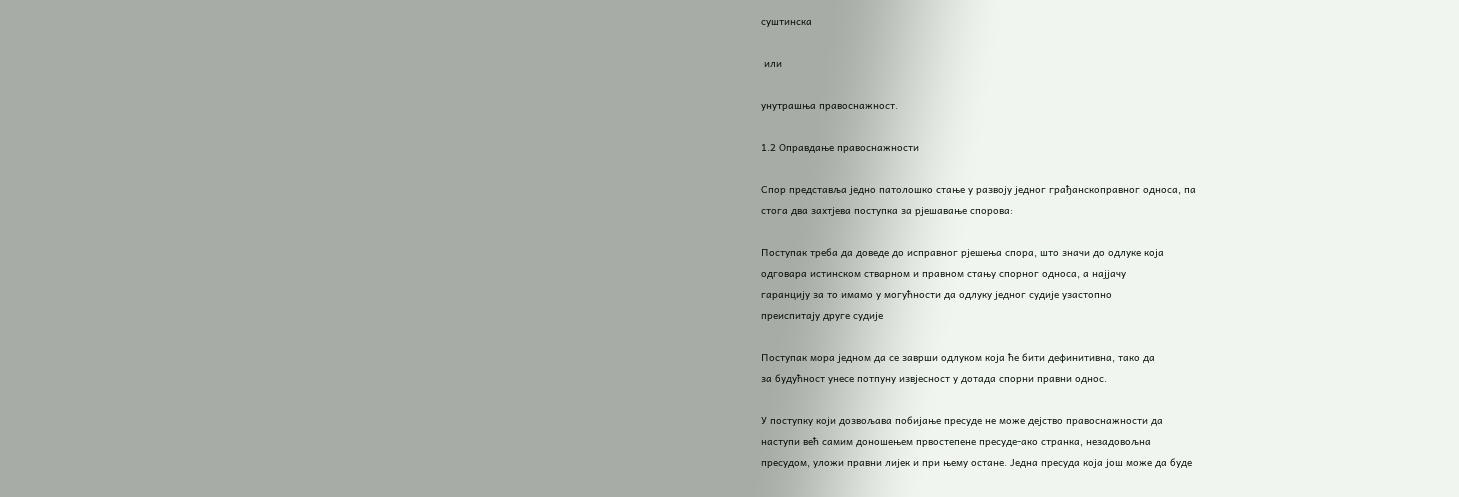суштинска

 или

унутрашња правоснажност.

1.2 Оправдање правоснажности

Спор представља једно патолошко стање у развоју једног грађанскоправног односа, па
стога два захтјева поступка за рјешавање спорова:

Поступак треба да доведе до исправног рјешења спора, што значи до одлуке која
одговара истинском стварном и правном стању спорног односа, а најјачу
гаранцију за то имамо у могућности да одлуку једног судије узастопно
преиспитају друге судије

Поступак мора једном да се заврши одлуком која ће бити дефинитивна, тако да
за будућност унесе потпуну извјесност у дотада спорни правни однос.

У поступку који дозвољава побијање пресуде не може дејство правоснажности да
наступи већ самим доношењем првостепене пресуде-ако странка, незадовољна
пресудом, уложи правни лијек и при њему остане. Једна пресуда која још може да буде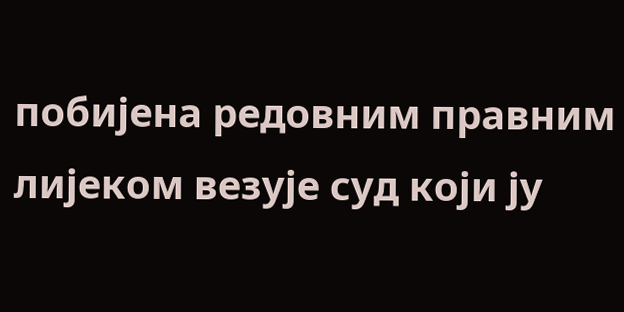побијена редовним правним лијеком везује суд који ју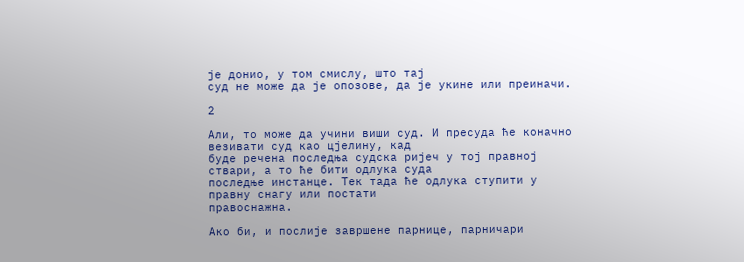је донио, у том смислу, што тај
суд не може да је опозове, да је укине или преиначи.

2

Али, то може да учини виши суд. И пресуда ће коначно везивати суд као цјелину, кад
буде речена последња судска ријеч у тој правној ствари, а то ће бити одлука суда
последње инстанце. Тек тада ће одлука ступити у правну снагу или постати
правоснажна.

Ако би, и послије завршене парнице, парничари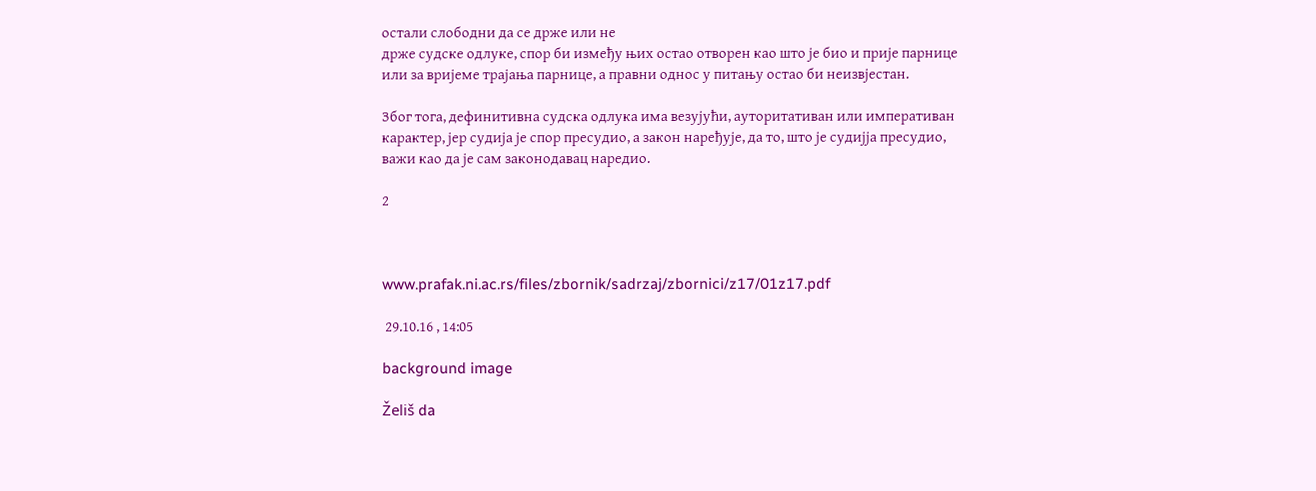остали слободни да се држе или не
држе судске одлуке, спор би између њих остао отворен као што је био и прије парнице
или за вријеме трајања парнице, а правни однос у питању остао би неизвјестан.

Због тога, дефинитивна судска одлука има везујући, ауторитативан или императиван
карактер, јер судија је спор пресудио, а закон наређује, да то, што је судијја пресудио,
важи као да је сам законодавац наредио.

2



www.prafak.ni.ac.rs/files/zbornik/sadrzaj/zbornici/z17/01z17.pdf

 29.10.16 , 14:05

background image

Želiš da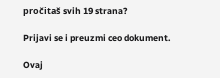pročitaš svih 19 strana?

Prijavi se i preuzmi ceo dokument.

Ovaj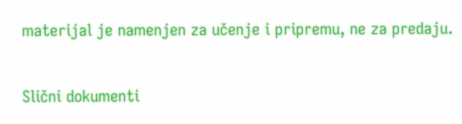materijal je namenjen za učenje i pripremu, ne za predaju.

Slični dokumenti